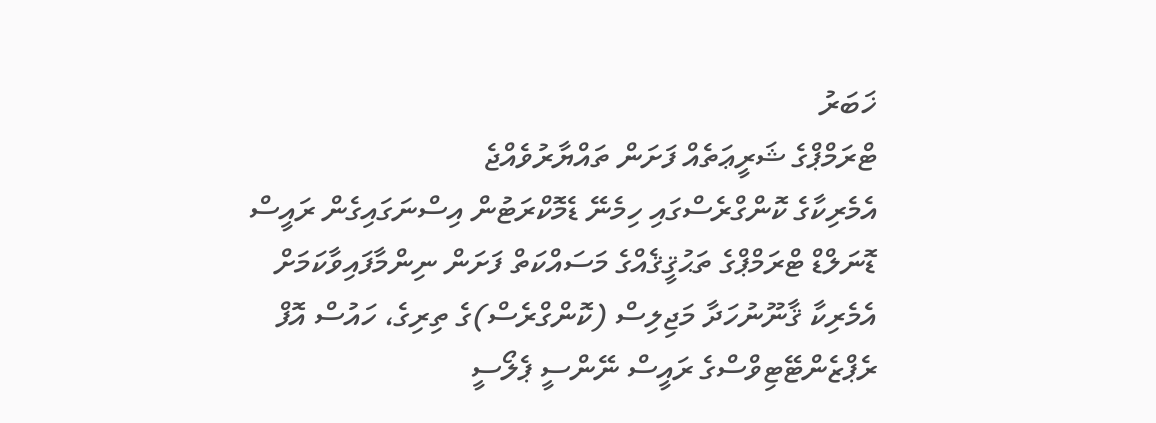ޚަބަރު
ޓްރަމްޕްގެ ޝަރީޢަތެއް ފަށަން ތައްޔާރުވެއްޖެ
އެމެރިކާގެ ކޮންގްރެސްގައި ހިމެނޭ ޑެމޮކްރަޓުން އިސްނަގައިގެން ރައީސް ޑޮނަލްޑް ޓްރަމްޕްގެ ތަޙުޤީޤެއްގެ މަސައްކަތް ފަށަން ނިންމާފައިވާކަމަށް އެމެރިކާ ޤާނޫނުހަދާ މަޖިލިސް (ކޮންގްރެސް)ގެ ތިރިގެ، ހައުސް އޮފް ރެޕްޒެންޓޭޓިވްސްގެ ރައީސް ނޭންސީ ޕެލޯސީ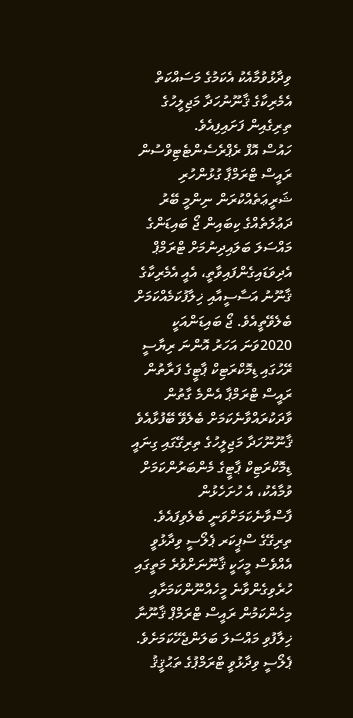ވިދާޅުވުމާއެކު އެކަމުގެ މަސައްކަތް އެމެރިކާގެ ޤާނޫނުހަދާ މަޖިލީހުގެ ތިރިގެއިން ފަށައިފިއެވެ.
ހައުސް އޮފް ރެޕްރެސެންޓެޓިވްސުން ރައީސް ޓްރަމްޕާ ގުޅުންހުރި ޝަރީޢަތެއްކުރަން ނިންމީ ބޭރު ދަޢުލަތެއްގެ ކިބައިން ޖޯ ބައިޑަންގެ މައްސަލަ ބަލައިދިނުމަށް ޓްރަމްޕް އެދިވަޑައިގެންފައިވާތީ، އެއީ އެމެރިކާގެ ޤާނޫނު އަސާސީއާއި ޚިލާފުކަމެއްކަމަށް ބެލެވޭތީއެވެ. ޖޯ ބައިޑަންއަކީ 2020ވަނަ އަހަރު އޮންނަ ރިޔާސީ ރޭހުގައި ޑިމޮކްރަޓިކް ޕާޓީގެ ފަރާތުން ރައީސް ޓްރަމްޕާ އެންމެ ގާތުން ވާދަކުރައްވާނެކަމަށް ބެލެވޭ ބޭފުޅާއެވެ
ޤާނޫނޫހަދާ މަޖިލީހުގެ ތިރިގޭގައި ގިނައީ ޑިމޮކްރަޓިކް ޕާޓީގެ މެންބަރުންކަމަށް ވުމާއެކު، އެ ހުށަހެޅުން ފާސްވާނެކަމަށްވަނީ ބެލެވިފައެވެ. ތިރިގޭގެ ސްޕީކަރ ޕެލޯސީ ވިދާޅުވީ އެއްވެސް މީހަކީ ޤާނޫނަށްވުރެ މަތީގައި ހުރެވިގެންވާނެ މީހެއްނޫންކަމަށާއި މިހެންކަމުން ރައީސް ޓްރަމްޕް ޤާނޫނާ ޚިލާފުވި މައްސަލަ ބަލަންޖެހޭކަމަށެވެ. ޕެލޯސީ ވިދާޅުވީ ޓްރަމްޕުގެ ތަޙުޤީޤު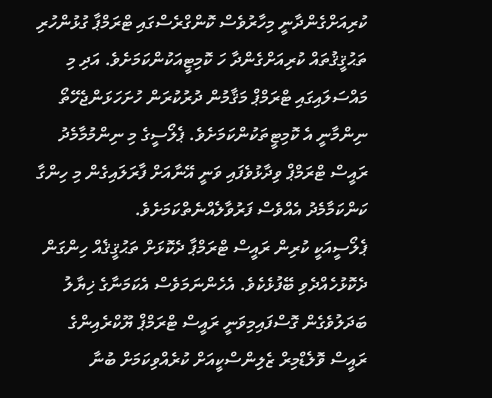ކުރިއަށްގެންދާނީ މިހާރުވެސް ކޮންގްރެސްގައި ޓްރަމްޕާ ގުޅުންހުރި ތަޙުޤީޤުތައް ކުރިއަށްގެންދާ ހަ ކޮމިޓީއަކުންކަމަށެވެ. އަދި މި މައްސަލައިގައި ޓްރަމްޕް މަޤާމުން ދުރުކުރަން ހުށަހަޅަންޖެހޭތޯ ނިންމާނީ އެ ކޮމިޓީތަކުންކަމަށެވެ. ޕެލޯސީގެ މި ނިންމުމާމެދު ރައީސް ޓްރަމްޕް ވިދާޅުވެފައި ވަނީ އޭނާއަށް ފާރަލައިގެން މި ހިންގާ ކަންކަމާމެދު އެއްވެސް ފަރުވާލެއްނެތްކަމަށެވެ.
ޕެލޯސީއަކީ ކުރިން ރައީސް ޓްރަމްޕާ ދެކޮޅަށް ތަޙުޤީޤެއް ހިންގަން ދެކޮޅުހެއްދެވި ބޭފުޅެކެވެ. އެހެންނަމަވެސް އެކަމަނާގެ ޚިޔާލު ބަދަލުވެގެން ގޮސްފައިމިވަނީ ރައީސް ޓްރަމްޕް ޔޫކްރެއިންގެ ރައީސް ވޮލެޑްމިރް ޒެލިންސްކީއަށް ކުރެއްވިކަމަށް ބުނާ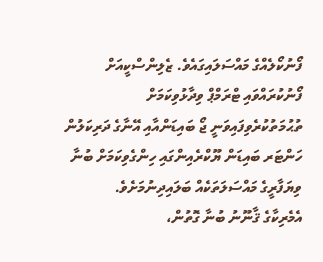ފޯނުކޯލެއްގެ މައްސަލައިގައެވެ. ޒެލިންސްކީއަށް ފޯނުކުރައްވައި ޓްރަމްޕް ވިދާޅުވިކަމަށް ތުޙުމަތުކުރެވިފައިވަނީ ޖޯ ބައިޑަންއާއި އޭނާގެ ދަރިކަލުން ހަންޓަރ ބައިޑަން ޔޫކްރެއިންގައި ހިންގެވިކަމަށް ބުނާ ވިޔަފާރީގެ މައްސަލަތަކެއް ބަލައިދިނުމަށެވެ.
އެމެރިކާގެ ޤާނޫނު ބުނާ ގޮތުން،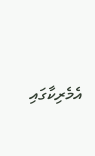އެމެރިކާގައި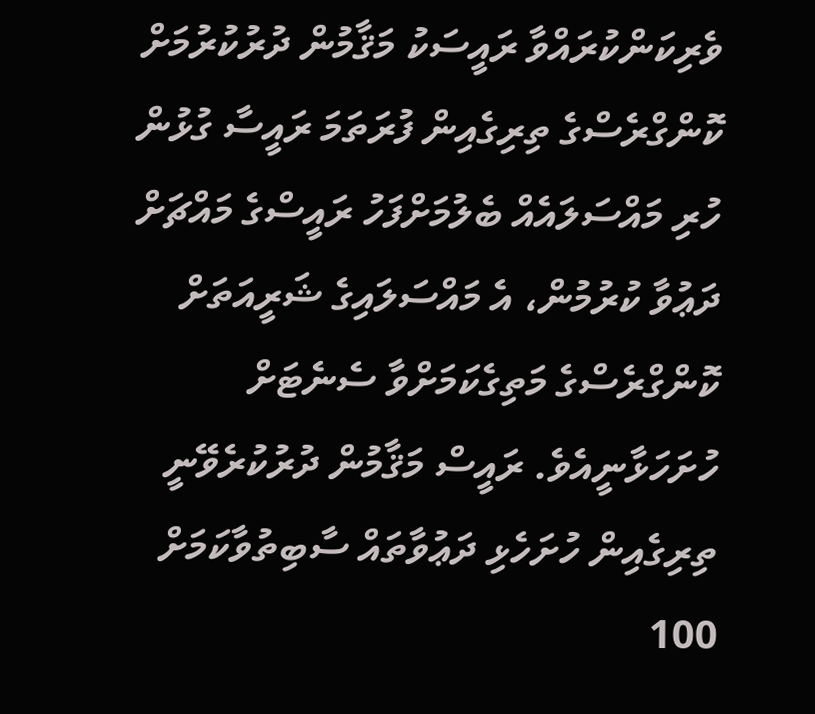ވެރިކަންކުރައްވާ ރައީސަކު މަޤާމުން ދުރުކުރުމަށް ކޮންގްރެސްގެ ތިރިގެއިން ފުރަތަމަ ރައީސާ ގުޅުން ހުރި މައްސަލައެއް ބެލުމަށްފަހު ރައީސްގެ މައްޗަށް ދަޢުވާ ކުރުމުން، އެ މައްސަލައިގެ ޝަރީއަތަށް ކޮންގްރެސްގެ މަތިގެކަމަށްވާ ސެނެޓަށް ހުށަހަޅާނީއެވެ. ރައީސް މަޤާމުން ދުރުކުރެވޭނީ ތިރިގެއިން ހުށަހެޅި ދަޢުވާތައް ސާބިތުވާކަމަށް 100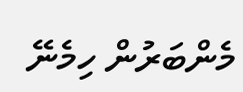މެންބަރުން ހިމެނޭ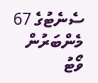ސެނެޓުގެ 67 މެންބަރުން ވޯޓު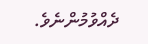ދެއްވުމުންނެވެ.